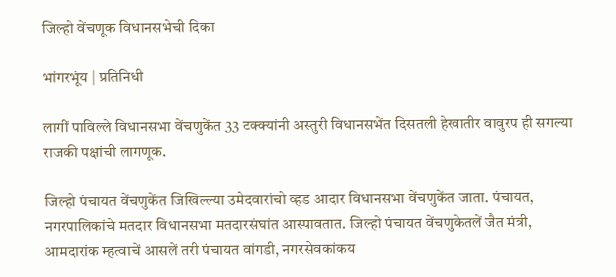जिल्हो वेंचणूक विधानसभेची दिका

भांगरभूंय | प्रतिनिधी

लागीं पाविल्ले विधानसभा वेंचणुकेंत 33 टक्क्यांनी अस्तुरी विधानसभेंत दिसतली हेखातीर वावुरप ही सगल्या राजकी पक्षांची लागणूक.

जिल्हो पंचायत वेंचणुकेंत जिखिल्ल्या उमेदवारांचो व्हड आदार विधानसभा वेंचणुकेंत जाता. पंचायत, नगरपालिकांचे मतदार विधानसभा मतदारसंघांत आस्पावतात. जिल्हो पंचायत वेंचणुकेतलें जैत मंत्री, आमदारांक म्हत्वाचें आसलें तरी पंचायत वांगडी, नगरसेवकांकय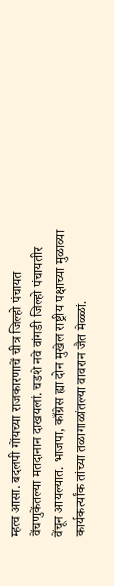म्हत्व आसा. बदलपी गोंयच्या राजकारणाचें चीत्र जिल्हो पंचायत वेंचणुकेंतल्या मतदानान दाखयलां. चडशे नवे वांगडी जिल्हो पंचायतीर वेंचून आयल्यात. भाजपा, काँग्रेस ह्या दोन मुखेल राष्ट्रीय पक्षाच्या मुळाव्या कार्यकर्त्यांक तांच्या तळागाळांतल्या वावरान जैत मेळ्ळां.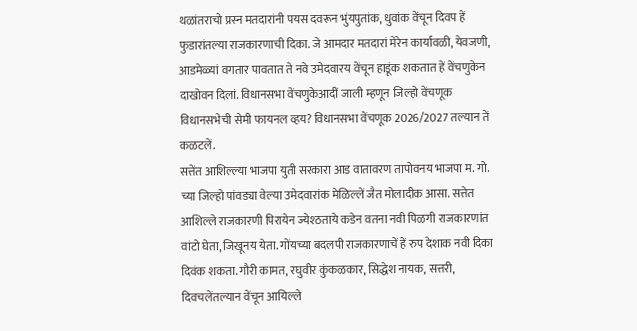थळांतराचो प्रस्न मतदारांनी पयस दवरून भुंयपुतांक, धुवांक वेंचून दिवप हें फुडारांतल्या राजकारणाची दिका. जे आमदार मतदारां मेरेन कार्यावळी, येवजणी, आडमेळ्यां वगतार पावतात ते नवे उमेदवारय वेंचून हाडूंक शकतात हें वेंचणुकेन दाखोवन दिलां. विधानसभा वेंचणुकेआदीं जाली म्हणून जिल्हो वेंचणूक विधानसभेची सेमी फायनल व्हय? विधानसभा वेंचणूक 2026/2027 तल्यान तें कळटलें.
सत्तेंत आशिल्ल्या भाजपा युती सरकारा आड वातावरण तापोवनय भाजपा म. गो. च्या जिल्हो पांवड्या वेल्या उमेदवारांक मेळिल्लें जैत मोलादीक आसा. सत्तेत आशिल्ले राजकारणी पिरायेन ज्येश्ठताये कडेन वतना नवी पिळगी राजकारणांत वांटो घेता, जिखूनय येता. गोंयच्या बदलपी राजकारणाचें हें रुप देशाक नवी दिका दिवंक शकता. गौरी कामत, रघुवीर कुंकळकार, सिद्धेश नायक, सत्तरी, दिवचलेंतल्यान वेंचून आयिल्ले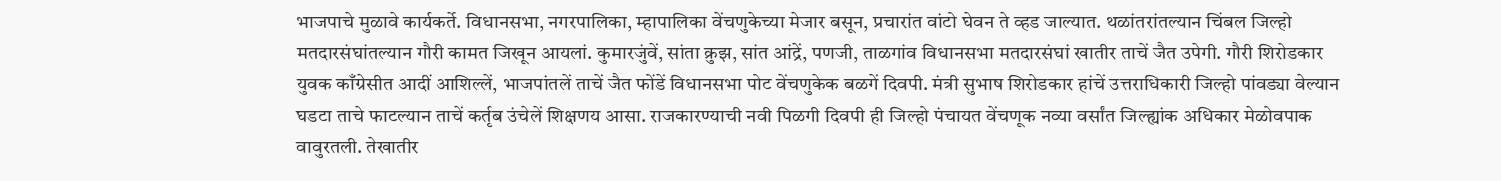भाजपाचे मुळावे कार्यकर्ते. विधानसभा, नगरपालिका, म्हापालिका वेंचणुकेच्या मेजार बसून, प्रचारांत वांटो घेवन ते व्हड जाल्यात. थळांतरांतल्यान चिंबल जिल्हो मतदारसंघांतल्यान गौरी कामत जिखून आयलां. कुमारजुंवें, सांता क्रुझ, सांत आंद्रें, पणजी, ताळगांव विधानसभा मतदारसंघां खातीर ताचें जैत उपेगी. गौरी शिरोडकार युवक काँग्रेसीत आदीं आशिल्लें, भाजपांतलें ताचें जैत फोंडें विधानसभा पोट वेंचणुकेक बळगें दिवपी. मंत्री सुभाष शिरोडकार हांचें उत्तराधिकारी जिल्हो पांवड्या वेल्यान घडटा ताचे फाटल्यान ताचें कर्तृब उंचेलें शिक्षणय आसा. राजकारण्याची नवी पिळगी दिवपी ही जिल्हो पंचायत वेंचणूक नव्या वर्सांत जिल्ह्यांक अधिकार मेळोवपाक वावुरतली. तेखातीर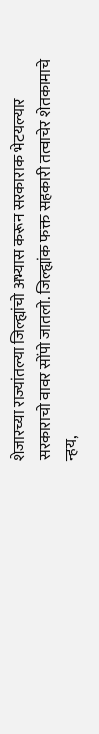शेजारच्या राज्यांतल्या जिल्ह्यांचो अभ्यास करून सरकाराक भेटयल्यार सरकाराचो वावर सोंपो जातलो. जिल्ह्यांक फक्त सहकारी तत्वाचेर शेतकामाचे न्हय,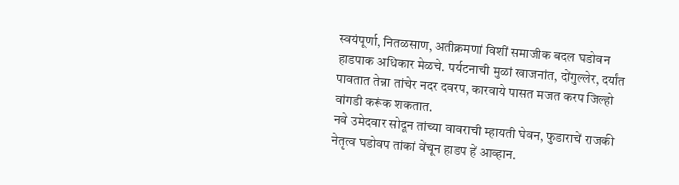स्वयंपूर्णा, नितळसाण, अतीक्रमणां विशीं समाजीक बदल घडोवन हाडपाक अधिकार मेळचे. पर्यटनाची मुळां खाजनांत, दोंगुल्लेर, दर्यांत पावतात तेन्ना तांचेर नदर दवरप, कारवाये पासत मजत करप जिल्हो वांगडी करूंक शकतात.
नवे उमेदवार सोदून तांच्या वावराची म्हायती घेवन, फुडाराचें राजकी नेतृत्व घडोवप तांकां वेंचून हाडप हें आव्हान.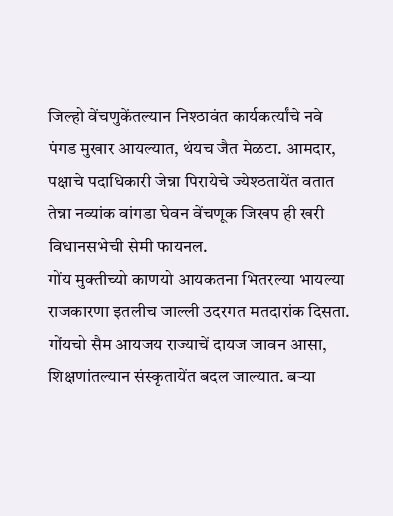जिल्हो वेंचणुकेंतल्यान निश्ठावंत कार्यकर्त्यांचे नवे पंगड मुखार आयल्यात, थंयच जैत मेळटा. आमदार, पक्षाचे पदाधिकारी जेन्ना पिरायेचे ज्येश्ठतायेंत वतात तेन्ना नव्यांक वांगडा घेवन वेंचणूक जिखप ही खरी विधानसभेची सेमी फायनल.
गोंय मुक्तीच्यो काणयो आयकतना भितरल्या भायल्या राजकारणा इतलीच जाल्ली उदरगत मतदारांक दिसता. गोंयचो सैम आयजय राज्याचें दायज जावन आसा, शिक्षणांतल्यान संस्कृतायेंत बदल जाल्यात. बऱ्या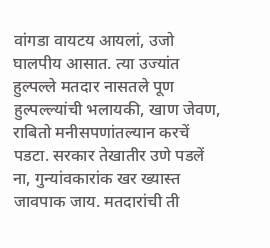वांगडा वायटय आयलां, उजो घालपीय आसात. त्या उज्यांत हुल्पल्ले मतदार नासतले पूण हुल्पल्ल्यांची भलायकी, खाण जेवण, राबितो मनीसपणांतल्यान करचें पडटा. सरकार तेखातीर उणे पडलें ना, गुन्यांवकारांक खर ख्यास्त जावपाक जाय. मतदारांची ती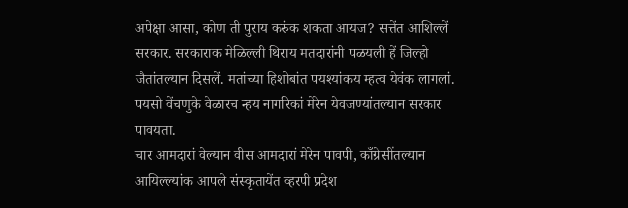अपेक्षा आसा, कोण ती पुराय करुंक शकता आयज? सत्तेंत आशिल्लें सरकार. सरकाराक मेळिल्ली थिराय मतदारांनी पळयली हें जिल्हो जैतांतल्यान दिसलें. मतांच्या हिशोबांत पयश्यांकय म्हत्व येवंक लागलां. पयसो वेंचणुके वेळारच न्हय नागरिकां मेरेन येवजण्यांतल्यान सरकार पावयता.
चार आमदारां वेल्यान वीस आमदारां मेरेन पावपी, काँग्रेसींतल्यान आयिल्ल्यांक आपले संस्कृतायेंत व्हरपी प्रदेश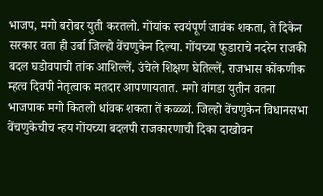भाजप, मगो बरोबर युती करतलो. गोंयांक स्वयंपूर्ण जावंक शकता, ते दिकेन सरकार वता ही उर्बा जिल्हो वेंचणुकेन दिल्या. गोंयच्या फुडाराचे नदरेन राजकी बदल घडोवपाची तांक आशिल्लें, उंचेले शिक्षण घेतिल्लें, राजभास कोंकणीक म्हत्व दिवपी नेतृत्वाक मतदार आपणायतात. मगो वांगडा युतीन वतना भाजपाक मगो कितलो धांवक शकता तें कळ्ळां. जिल्हो वेंचणुकेन विधानसभा वेंचणुकेचीच न्हय गोंयच्या बदलपी राजकारणाची दिका दाखोवन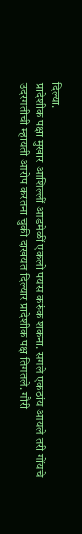दिल्या.
प्रादेशीक पक्षा मुखार आशिल्लीं आडमेळीं एकलो पयस करुंक शकना. सगले एकठांय आयले तरी गोंयचे उदरगतीची म्हायती आरोप करतना चुकी दाखयत दिल्यार प्रादेशीक पक्ष तिगतले. गौरी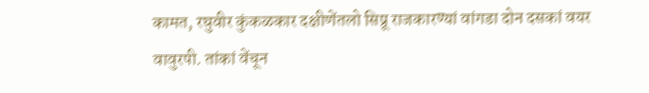कामत, रघुवीर कुंकळकार दक्षीणेंतलो सिप्रू राजकारण्यां वांगडा दोन दसकां वयर वावुरपी. तांकां वेंचून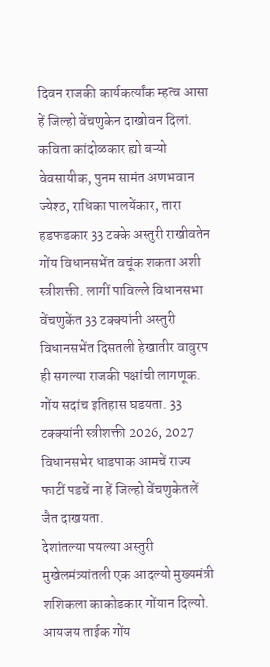दिवन राजकी कार्यकर्त्यांक म्हत्व आसा हें जिल्हो वेंचणुकेन दाखोवन दिलां.
कविता कांदोळकार ह्यो बऱ्यो वेवसायीक, पुनम सामंत अणभवान ज्येश्ठ, राधिका पालयेंकार, तारा हडफडकार 33 टक्के अस्तुरी राखीवतेन गोंय विधानसभेंत वचूंक शकता अशी स्त्रीशक्ती. लागीं पाविल्ले विधानसभा वेंचणुकेंत 33 टक्क्यांनी अस्तुरी विधानसभेंत दिसतली हेखातीर वावुरप ही सगल्या राजकी पक्षांची लागणूक. गोंय सदांच इतिहास घडयता. 33 टक्क्यांनी स्त्रीशक्ती 2026, 2027 विधानसभेर धाडपाक आमचें राज्य फाटीं पडचें ना हें जिल्हो वेंचणुकेतलें जैत दाखयता.
देशांतल्या पयल्या अस्तुरी मुखेलमंत्र्यांतली एक आदल्यो मुख्यमंत्री शशिकला काकोडकार गोंयान दिल्यो. आयजय ताईक गोंय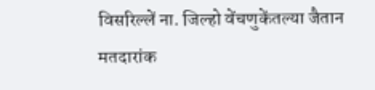विसरिल्लें ना. जिल्हो वेंचणुकेंतल्या जैतान मतदारांक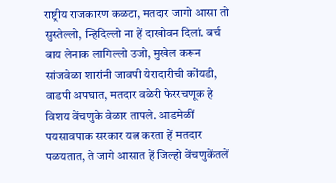राष्ट्रीय राजकारण कळटा, मतदार जागो आसा तो सुस्तेल्लो, न्हिदिल्लो ना हें दाखोवन दिलां. बर्च बाय लेनाक लागिल्लो उजो, मुखेल करून सांजवेळा शारांनी जावपी येरादारीची कोंयडी, वाडपी अपघात, मतदार वळेरी फेररचणूक हे विशय वेंचणुके वेळार तापले. आडमेळीं पयसावपाक सरकार यत्न करता हें मतदार पळयतात, ते जागे आसात हें जिल्हो वेंचणुकेंतलें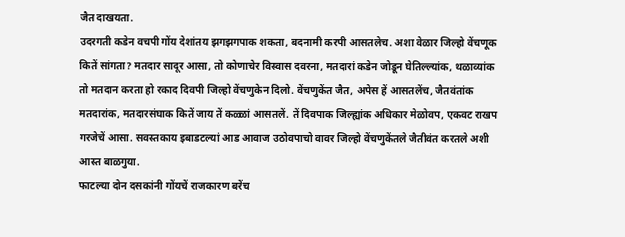जैत दाखयता.
उदरगती कडेन वचपी गोंय देशांतय झगझगपाक शकता, बदनामी करपी आसतलेच. अशा वेळार जिल्हो वेंचणूक कितें सांगता? मतदार सादूर आसा, तो कोणाचेर विस्वास दवरना, मतदारां कडेन जोडून घेतिल्ल्यांक, थळाव्यांक तो मतदान करता हो रकाद दिवपी जिल्हो वेंचणुकेन दिलो. वेंचणुकेंत जैत, अपेस हें आसतलेंच, जैतवंतांक मतदारांक, मतदारसंघाक कितें जाय तें कळ्ळां आसतलें. तें दिवपाक जिल्ह्यांक अधिकार मेळोवप, एकवट राखप गरजेचें आसा. सवस्तकाय इबाडटल्यां आड आवाज उठोवपाचो वावर जिल्हो वेंचणुकेंतले जैतीवंत करतले अशी आस्त बाळगुया.
फाटल्या दोन दसकांनी गोंयचें राजकारण बरेंच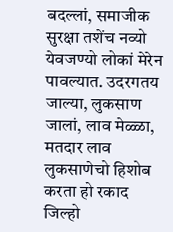बदल्लां, समाजीक सुरक्षा तशेंच नव्यो येवजण्यो लोकां मेरेन पावल्यात. उदरगतय जाल्या, लुकसाण जालां, लाव मेळ्ळा, मतदार लाव लुकसाणेचो हिशोब करता हो रकाद जिल्हो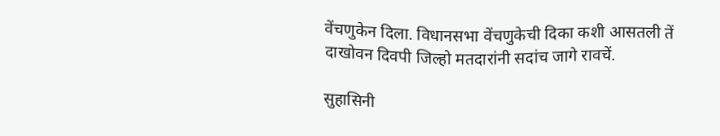वेंचणुकेन दिला. विधानसभा वेंचणुकेची दिका कशी आसतली तें दाखोवन दिवपी जिल्हो मतदारांनी सदांच जागे रावचें.

सुहासिनी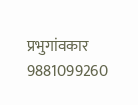प्रभुगांवकार
9881099260